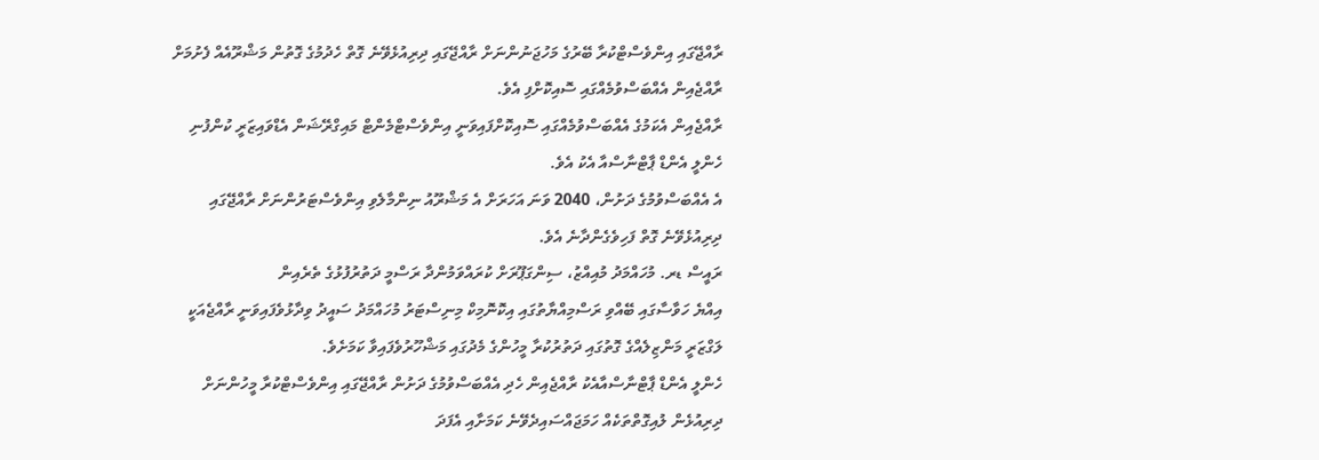ރާއްޖޭގައި އިންވެސްޓްކުރާ ބޭރުގެ މަހުޖަނުންނަށް ރާއްޖޭގައި ދިރިއުޅެވޭނެ ގޮތް ހެދުމުގެ ގޮތުން މަޝްރޫއެއް ފެށުމަށް ރާއްޖެއިން އެއްބަސްވުމެއްގައި ސޮއިކޮށްފި އެވެ.
ރާއްޖެއިން އެކަމުގެ އެއްބަސްވުމެއްގައި ސޮއިކޮށްފައިވަނީ އިންވެސްޓްމެންޓް މައިގްރޭޝަން އެޑްވައިޒަރީ ކުންފުނި ހެންލީ އެންޑް ޕާޓްނާސްއާ އެކު އެވެ.
އެ އެއްބަސްވުމުގެ ދަށުން، 2040 ވަނަ އަހަރަށް އެ މަޝްރޫއު ނިންމާލެވި އިންވެސްޓަރުންނަށް ރާއްޖޭގައި ދިރިއުޅެވޭނެ ގޮތް ފަހިވެގެންދާނެ އެވެ.
ރައީސް ޑރ. މުހައްމަދު މުއިއްޒު، ސިންގަޕޫރަށް ކުރައްވަމުންދާ ރަސްމީ ދަތުރުފުޅުގެ ތެރެއިން
އިއްޔެ ހަވާސާގައި ބޭއްވި ރަސްމިއްޔާތުގައި އިކޮނޮމިކް މިނިސްޓަރު މުހައްމަދު ސައީދު ވިދާޅުވެފައިވަނީ ރާއްޖެއަކީ ލަގްޒަރީ މަންޒިލެއްގެ ގޮތުގައި ދަތުރުކުރާ މީހުންގެ މެދުގައި މަޝްހޫރުވެފައިވާ ކަމަށެވެ.
ހެންލީ އެންޑް ޕާޓްނާސްއާއެކު ރާއްޖެއިން ހެދި އެއްބަސްވުމުގެ ދަށުން ރާއްޖޭގައި އިންވެސްޓްކުރާ މީހުންނަށް ދިރިއުޅެން ލުއިގޮތްތަކެއް ހަމަޖައްސައިދެވޭނެ ކަމަށާއި އެފަދަ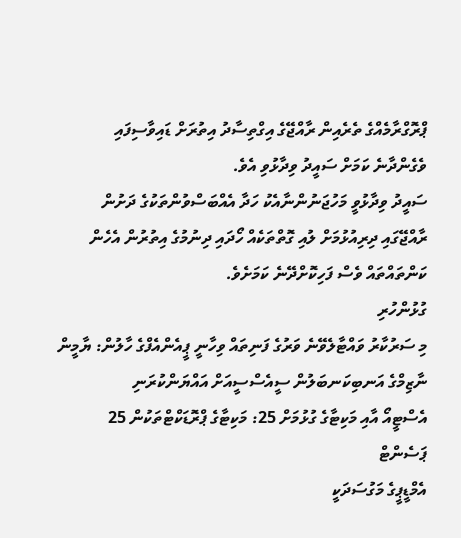ޕްރޮގްރާމެއްގެ ތެރެއިން ރާއްޖޭގެ އިގްތިސާދު އިތުރަށް ޑައިވާސިފައި ވެގެންދާނެ ކަމަށް ސައީދު ވިދާޅުވި އެވެ.
ސައީދު ވިދާޅުވީ މަހުޖަނުންނާއެކު ހަދާ އެއްބަސްވުންތަކުގެ ދަށުން ރާއްޖޭގައި ދިރިއުޅުމަށް ލުއި ގޮތްތަކެއް ހޯދައި ދިނުމުގެ އިތުރުން އެހެން ކަންތައްތައް ވެސް ފަހިކޮށްދޭނެ ކަމަށެވެ.
ގުޅުންހުރި
މި ސަރުކާރު ވައްޓާލެވޭނެ ވަރުގެ ފަނިތައް ވިހާނީ ޕީއެންއެފްގެ ހާލުން: ޔާމީން
ނާޒިމްގެ އަނބިކަނބަލުން ސީއެސްސީއަށް އައްޔަންކުރަނި
އެސްޓީއޯ އާއި މަކިޓާގެ ގުޅުމަށް 25: މަކިޓާގެ ޕްރޮޑަކްޓްތަކުން 25 ޕަސެންޓް
އެމްޑީޕީގެ މަގުސަދަކީ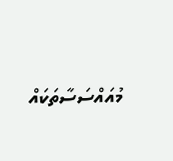މުއައްސަސާތަކައް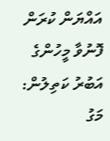އައްޔަން ކުރަން ފޮނުވާ މީހުންގެ އަބުރު ކަތިލުން:
މަގު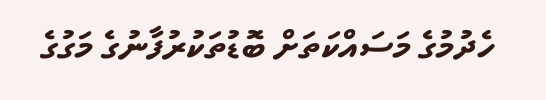ހެދުމުގެ މަސައްކަތަށް ބޮޑުތަކުރުފާނުގެ މަގުގެ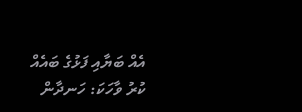އެއް ބަޔާއި ފަޅުގެ ބައެއް
ކުރު ވާހަކަ: ހަނދާން